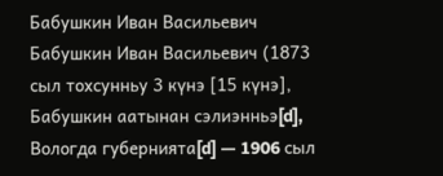Бабушкин Иван Васильевич
Бабушкин Иван Васильевич (1873 сыл тохсунньу 3 күнэ [15 күнэ], Бабушкин аатынан сэлиэнньэ[d], Вологда губернията[d] — 1906 сыл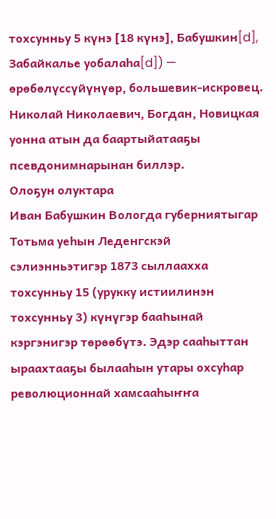тохсунньу 5 күнэ [18 күнэ], Бабушкин[d], Забайкалье уобалаһа[d]) — өрөбөлүссүйүнүөр, большевик-искровец. Николай Николаевич, Богдан, Новицкая уонна атын да баартыйатааҕы псевдонимнарынан биллэр.
Олоҕун олуктара
Иван Бабушкин Вологда губерниятыгар Тотьма уеһын Леденгскэй сэлиэнньэтигэр 1873 сыллаахха тохсунньу 15 (урукку истиилинэн тохсунньу 3) күнүгэр бааҺынай кэргэнигэр төрөөбүтэ. Эдэр сааһыттан ыраахтааҕы былааһын утары охсуһар революционнай хамсааһыҥҥа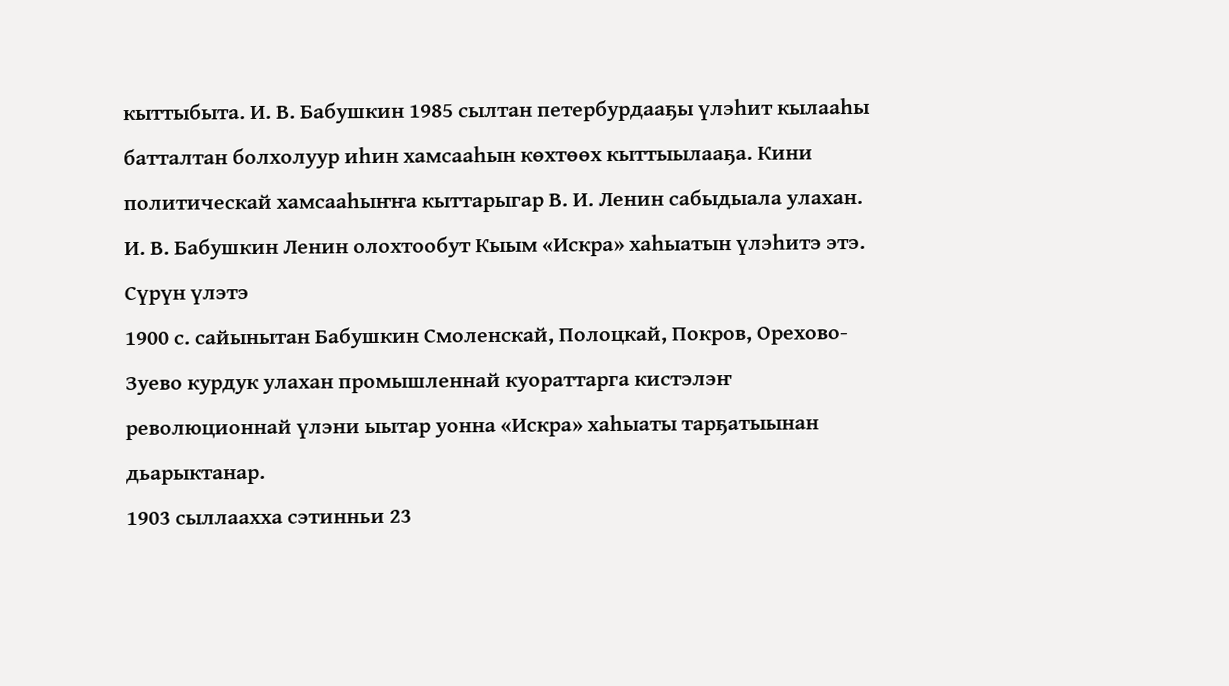кыттыбыта. И. В. Бабушкин 1985 сылтан петербурдааҕы үлэһит кылааһы батталтан болхолуур иһин хамсааһын көхтөөх кыттыылааҕа. Кини политическай хамсааһыҥҥа кыттарыгар В. И. Ленин сабыдыала улахан. И. В. Бабушкин Ленин олохтообут Кыым «Искра» хаһыатын үлэһитэ этэ.
Сүрүн үлэтэ
1900 с. сайынытан Бабушкин Смоленскай, Полоцкай, Покров, Орехово-Зуево курдук улахан промышленнай куораттарга кистэлэҥ революционнай үлэни ыытар уонна «Искра» хаһыаты тарҕатыынан дьарыктанар.
1903 сыллаахха сэтинньи 23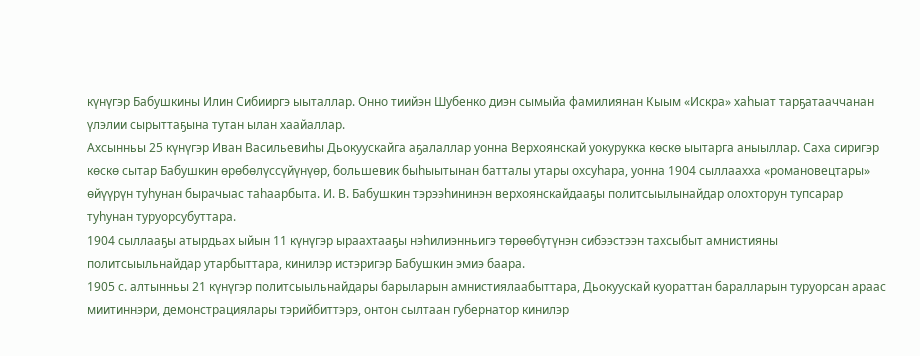күнүгэр Бабушкины Илин Сибииргэ ыыталлар. Онно тиийэн Шубенко диэн сымыйа фамилиянан Кыым «Искра» хаһыат тарҕатааччанан үлэлии сырыттаҕына тутан ылан хаайаллар.
Ахсынньы 25 күнүгэр Иван Васильевиһы Дьокуускайга аҕалаллар уонна Верхоянскай уокурукка көскө ыытарга аныыллар. Саха сиригэр көскө сытар Бабушкин өрөбөлүссүйүнүөр, большевик быһыытынан батталы утары охсуһара, уонна 1904 сыллаахха «романовецтары» өйүүрүн туһунан бырачыас таһаарбыта. И. В. Бабушкин тэрээһининэн верхоянскайдааҕы политсыылынайдар олохторун тупсарар туһунан туруорсубуттара.
1904 сыллааҕы атырдьах ыйын 11 күнүгэр ыраахтааҕы нэһилиэнньигэ төрөөбүтүнэн сибээстээн тахсыбыт амнистияны политсыыльнайдар утарбыттара, кинилэр истэригэр Бабушкин эмиэ баара.
1905 с. алтынньы 21 күнүгэр политсыыльнайдары барыларын амнистиялаабыттара, Дьокуускай куораттан баралларын туруорсан араас миитиннэри, демонстрациялары тэрийбиттэрэ, онтон сылтаан губернатор кинилэр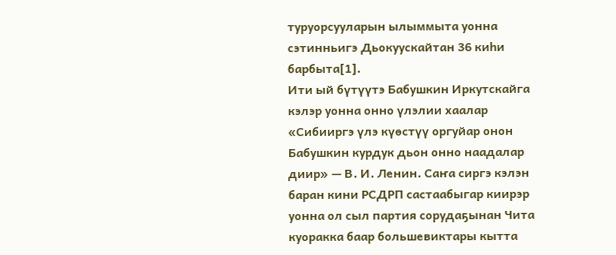туруорсууларын ылыммыта уонна сэтинньигэ Дьокуускайтан 36 киһи барбыта[1].
Ити ый бүтүүтэ Бабушкин Иркутскайга кэлэр уонна онно үлэлии хаалар «Сибииргэ үлэ күөстүү оргуйар онон Бабушкин курдук дьон онно наадалар диир» — В. И. Ленин. Саҥа сиргэ кэлэн баран кини РСДРП састаабыгар киирэр уонна ол сыл партия сорудаҕынан Чита куоракка баар большевиктары кытта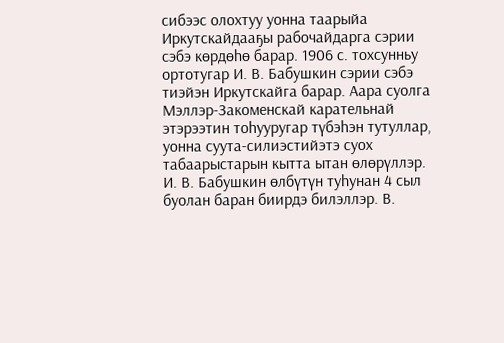сибээс олохтуу уонна таарыйа Иркутскайдааҕы рабочайдарга сэрии сэбэ көрдөһө барар. 1906 с. тохсунньу ортотугар И. В. Бабушкин сэрии сэбэ тиэйэн Иркутскайга барар. Аара суолга Мэллэр-Закоменскай карательнай этэрээтин тоһууругар түбэһэн тутуллар, уонна суута-силиэстийэтэ суох табаарыстарын кытта ытан өлөрүллэр.
И. В. Бабушкин өлбүтүн туһунан 4 сыл буолан баран биирдэ билэллэр. В.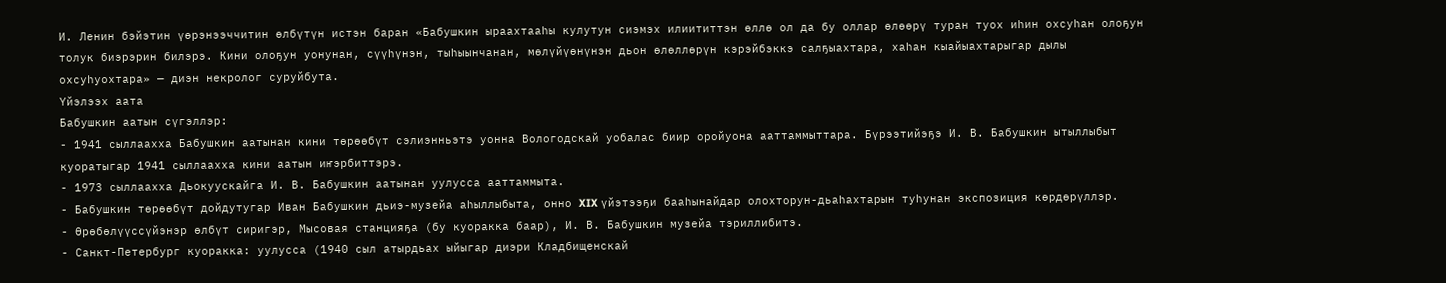И. Ленин бэйэтин үөрэнээччитин өлбүтүн истэн баран «Бабушкин ыраахтааһы кулутун сиэмэх илиититтэн өллө ол да бу оллар өлөөрү туран туох иһин охсуһан олоҕун толук биэрэрин билэрэ. Кини олоҕун уонунан, сүүһүнэн, тыһыынчанан, мөлүйүөнүнэн дьон өлөллөрүн кэрэйбэккэ салҕыахтара, хаһан кыайыахтарыгар дылы охсуһуохтара» — диэн некролог суруйбута.
Үйэлээх аата
Бабушкин аатын сүгэллэр:
- 1941 сыллаахха Бабушкин аатынан кини төрөөбүт сэлиэнньэтэ уонна Вологодскай уобалас биир оройуона ааттаммыттара. Бүрээтийэҕэ И. В. Бабушкин ытыллыбыт куоратыгар 1941 сыллаахха кини аатын иҥэрбиттэрэ.
- 1973 сыллаахха Дьокуускайга И. В. Бабушкин аатынан уулусса ааттаммыта.
- Бабушкин төрөөбүт дойдутугар Иван Бабушкин дьиэ-музейа аһыллыбыта, онно XIX үйэтээҕи бааһынайдар олохторун-дьаһахтарын туһунан экспозиция көрдөрүллэр.
- Өрөбөлүүссүйэнэр өлбүт сиригэр, Мысовая станцияҕа (бу куоракка баар), И. В. Бабушкин музейа тэриллибитэ.
- Санкт-Петербург куоракка: уулусса (1940 сыл атырдьах ыйыгар диэри Кладбищенскай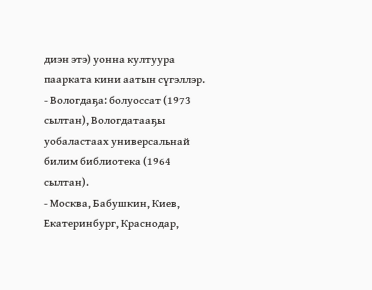диэн этэ) уонна култуура паарката кини аатын сүгэллэр.
- Вологдаҕа: болуоссат (1973 сылтан), Вологдатааҕы уобаластаах универсальнай билим библиотека (1964 сылтан).
- Москва, Бабушкин, Киев, Екатеринбург, Краснодар,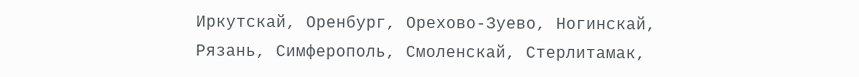Иркутскай, Оренбург, Орехово-Зуево, Ногинскай, Рязань, Симферополь, Смоленскай, Стерлитамак,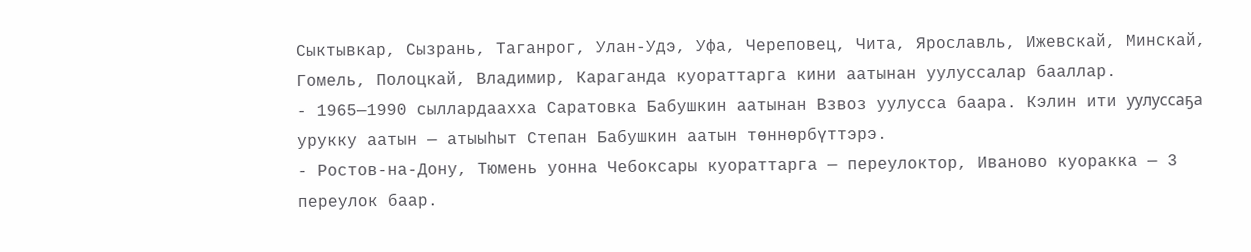Сыктывкар, Сызрань, Таганрог, Улан-Удэ, Уфа, Череповец, Чита, Ярославль, Ижевскай, Минскай, Гомель, Полоцкай, Владимир, Караганда куораттарга кини аатынан уулуссалар бааллар.
- 1965—1990 сыллардаахха Саратовка Бабушкин аатынан Взвоз уулусса баара. Кэлин ити уулуссаҕа урукку аатын — атыыһыт Степан Бабушкин аатын төннөрбүттэрэ.
- Ростов-на-Дону, Тюмень уонна Чебоксары куораттарга — переулоктор, Иваново куоракка — 3 переулок баар.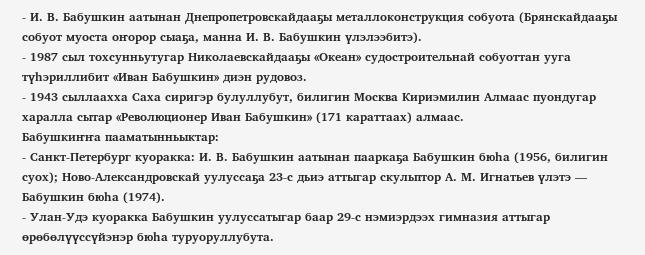- И. В. Бабушкин аатынан Днепропетровскайдааҕы металлоконструкция собуота (Брянскайдааҕы собуот муоста оҥорор сыаҕа, манна И. В. Бабушкин үлэлээбитэ).
- 1987 сыл тохсунньутугар Николаевскайдааҕы «Океан» судостроительнай собуоттан ууга түһэриллибит «Иван Бабушкин» диэн рудовоз.
- 1943 сыллаахха Саха сиригэр булуллубут, билигин Москва Кириэмилин Алмаас пуондугар харалла сытар «Революционер Иван Бабушкин» (171 караттаах) алмаас.
Бабушкиҥҥа пааматынньыктар:
- Санкт-Петербург куоракка: И. В. Бабушкин аатынан пааркаҕа Бабушкин бюһа (1956, билигин суох); Ново-Александровскай уулуссаҕа 23-с дьиэ аттыгар скульптор А. М. Игнатьев үлэтэ — Бабушкин бюһа (1974).
- Улан-Удэ куоракка Бабушкин уулуссатыгар баар 29-с нэмиэрдээх гимназия аттыгар өрөбөлүүссүйэнэр бюһа туруоруллубута.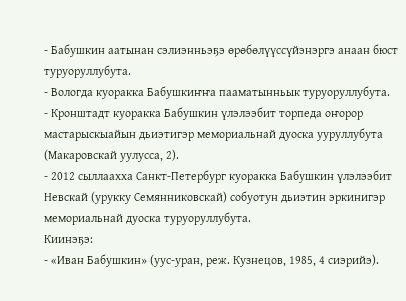- Бабушкин аатынан сэлиэнньэҕэ өрөбөлүүссүйэнэргэ анаан бюст туруоруллубута.
- Вологда куоракка Бабушкиҥҥа пааматынньык туруоруллубута.
- Кронштадт куоракка Бабушкин үлэлээбит торпеда оҥорор мастарыскыайын дьиэтигэр мемориальнай дуоска ууруллубута (Макаровскай уулусса, 2).
- 2012 сыллаахха Санкт-Петербург куоракка Бабушкин үлэлээбит Невскай (урукку Семянниковскай) собуотун дьиэтин эркинигэр мемориальнай дуоска туруоруллубута.
Киинэҕэ:
- «Иван Бабушкин» (уус-уран, реж. Кузнецов, 1985, 4 сиэрийэ).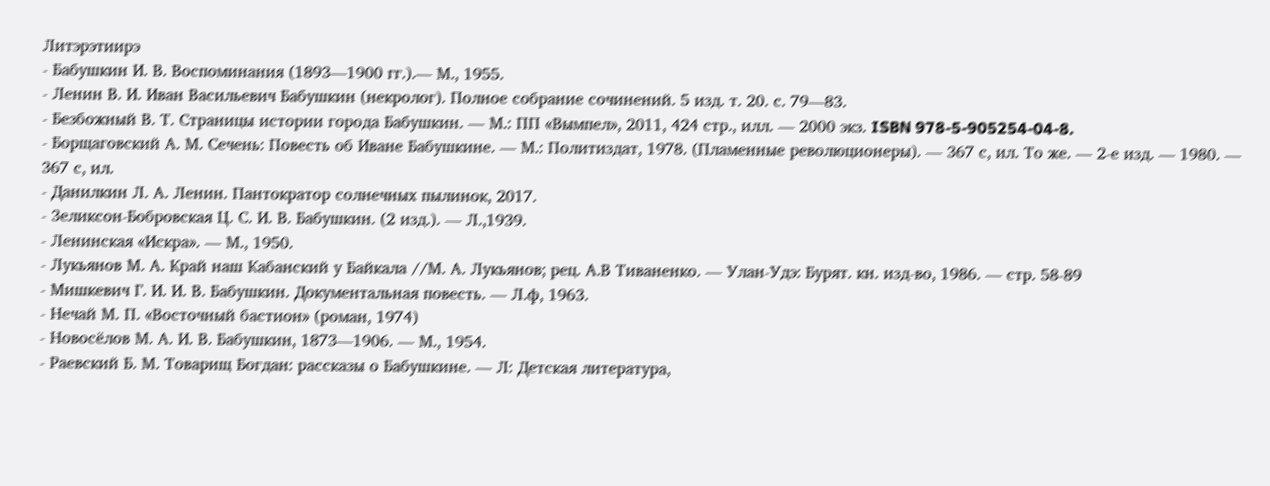Литэрэтиирэ
- Бабушкин И. В. Воспоминания (1893—1900 гг.).— М., 1955.
- Ленин В. И. Иван Васильевич Бабушкин (некролог). Полное собрание сочинений. 5 изд. т. 20. с. 79—83.
- Безбожный В. Т. Страницы истории города Бабушкин. — М.: ПП «Вымпел», 2011, 424 стр., илл. — 2000 экз. ISBN 978-5-905254-04-8.
- Борщаговский А. М. Сечень: Повесть об Иване Бабушкине. — М.: Политиздат, 1978. (Пламенные революционеры). — 367 с, ил. То же. — 2-е изд. — 1980. — 367 с, ил.
- Данилкин Л. А. Ленин. Пантократор солнечных пылинок, 2017.
- 3еликсон-Бобровская Ц. С. И. В. Бабушкин. (2 изд.). — Л.,1939.
- Ленинская «Искра». — М., 1950.
- Лукьянов М. А. Край наш Кабанский у Байкала //М. А. Лукьянов; рец. А.В Тиваненко. — Улан-Удэ: Бурят. кн. изд-во, 1986. — стр. 58-89
- Мишкевич Г. И. И. В. Бабушкин. Документальная повесть. — Л.ф, 1963.
- Нечай М. П. «Восточный бастион» (роман, 1974)
- Новосёлов М. А. И. В. Бабушкин, 1873—1906. — М., 1954.
- Раевский Б. М. Товарищ Богдан: рассказы о Бабушкине. — Л: Детская литература,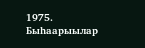1975.
Быһаарыылар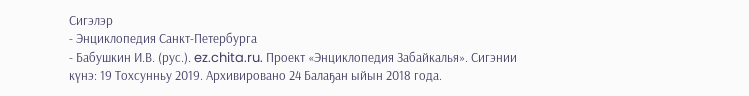Сигэлэр
- Энциклопедия Санкт-Петербурга
- Бабушкин И.В. (рус.). ez.chita.ru. Проект «Энциклопедия Забайкалья». Сигэнии күнэ: 19 Тохсунньу 2019. Архивировано 24 Балаҕан ыйын 2018 года.